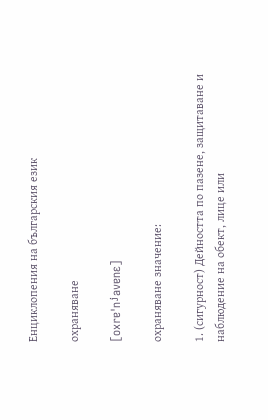Енциклопения на българския език

охраняване

[oxrɐˈnʲavɐnɛ]

охраняване значение:

1. (сигурност) Дейността по пазене, защитаване и наблюдение на обект, лице или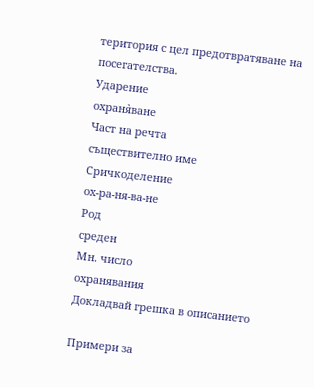територия с цел предотвратяване на посегателства.
Ударение
охраня̀ване
Част на речта
съществително име
Сричкоделение
ох-ра-ня-ва-не
Род
среден
Мн. число
охранявания
Докладвай грешка в описанието

Примери за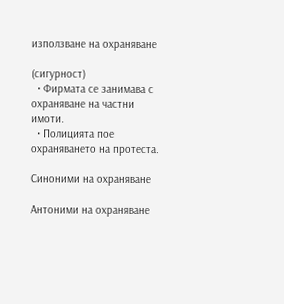използване на охраняване

(сигурност)
  • Фирмата се занимава с охраняване на частни имоти.
  • Полицията пое охраняването на протеста.

Синоними на охраняване

Антоними на охраняване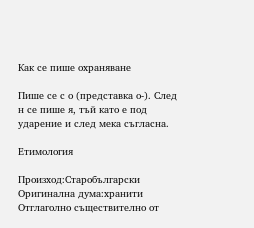Как се пише охраняване

Пише се с о (представка о-). След н се пише я, тъй като е под ударение и след мека съгласна.

Етимология

Произход:Старобългарски
Оригинална дума:хранити
Отглаголно съществително от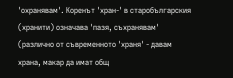'охранявам'. Коренът 'хран-' в старобългарския (хранити) означава 'пазя, съхранявам' (различно от съвременното 'храня' - давам храна, макар да имат общ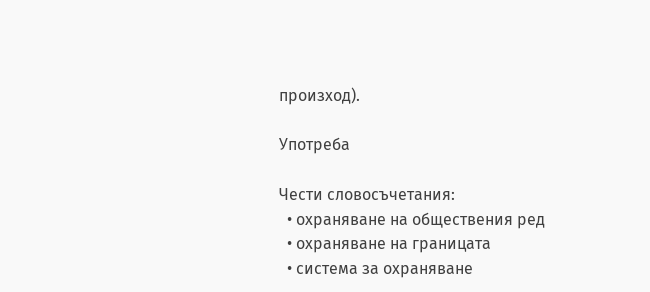произход).

Употреба

Чести словосъчетания:
  • охраняване на обществения ред
  • охраняване на границата
  • система за охраняване